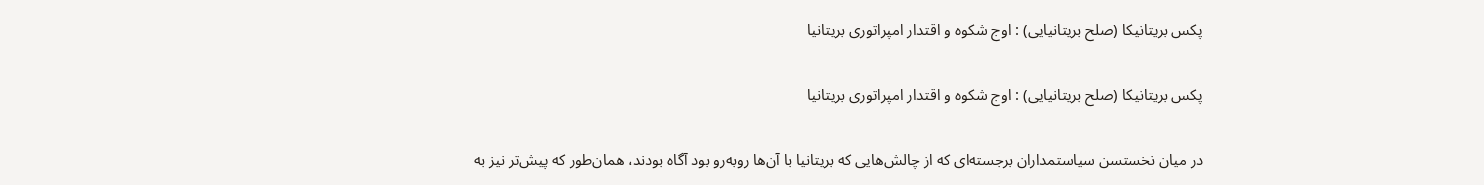پکس بریتانیکا (صلح بریتانیایی) : اوج شکوه و اقتدار امپراتوری بریتانیا

پکس بریتانیکا (صلح بریتانیایی) : اوج شکوه و اقتدار امپراتوری بریتانیا

در میان نخستسن سیاستمداران برجسته‌ای که از چالش‌هایی که بریتانیا با آن‌ها روبه‌رو بود آگاه بودند، همان‌طور که پیش‌تر نیز به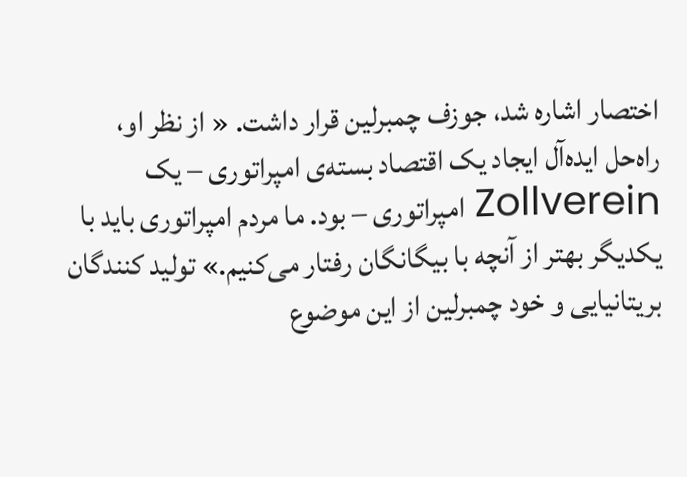اختصار اشاره شد، جوزف چمبرلین قرار داشت. « از نظر او، راه‌حل ایده‌آل ایجاد یک اقتصاد بسته‌ی امپراتوری – یک Zollverein امپراتوری – بود. ما مردم امپراتوری باید با یکدیگر بهتر از آنچه با بیگانگان رفتار می‌کنیم.» تولید کنندگان بریتانیایی و خود چمبرلین از این موضوع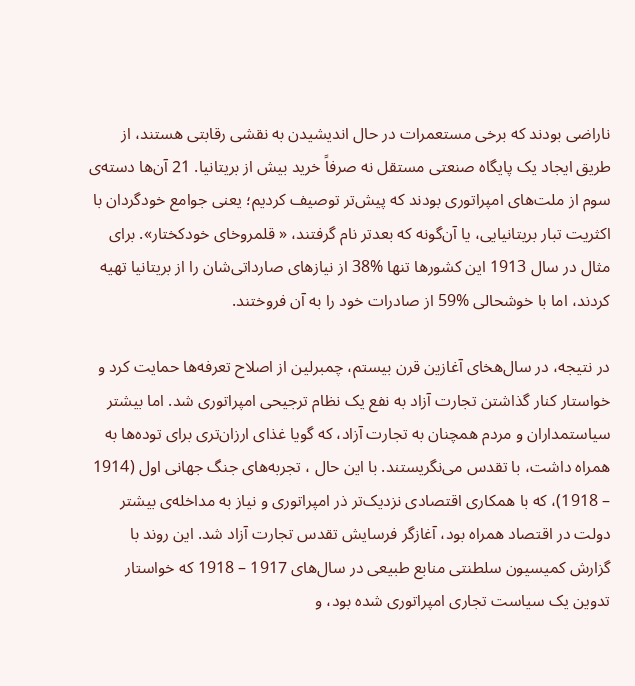ناراضی بودند که برخی مستعمرات در حال اندیشیدن به نقشی رقابتی هستند، از طریق ایجاد یک پایگاه صنعتی مستقل نه صرفاً خرید بیش از بریتانیا. 21 آن‌ها دسته‌ی سوم از ملت‌های امپراتوری بودند که پیش‌تر توصیف کردیم؛ یعنی جوامع خودگردان با اکثریت تبار بریتانیایی، یا ‌آن‌گونه که بعد‌تر نام گرفتند، « قلمروخای خودکختار». برای مثال در سال 1913 این کشورها تنها %38 از نیازهای صارداتی‌شان را از بریتانیا تهیه کردند، اما با خوشحالی %59 از صادرات خود را به آن فروختند.

در نتیجه، در سال‌هخای آغازین قرن بیستم، چمبرلین از اصلاح تعرفه‌ها حمایت کرد و خواستار کنار گذاشتن تجارت آزاد به نفع یک نظام ترجیحی امپراتوری شد. اما بیشتر سیاستمداران و مردم همچنان به تجارت آزاد، که گویا غذای ارزان‌تری برای توده‌ها به همراه داشت، با تقدس می‌نگریستند. با این حال ، تجربه‌های جنگ جهانی اول (1914 – 1918)، که با همکاری اقتصادی نزدیک‌تر ذر امپراتوری و نیاز به مداخله‌ی بیشتر دولت در اقتصاد همراه بود، آغازگر فرسایش تقدس تجارت آزاد شد. این روند با گزارش کمیسیون سلطنتی منابع طبیعی در سال‌های 1917 – 1918 که خواستار تدوین یک سیاست تجاری امپراتوری شده بود، و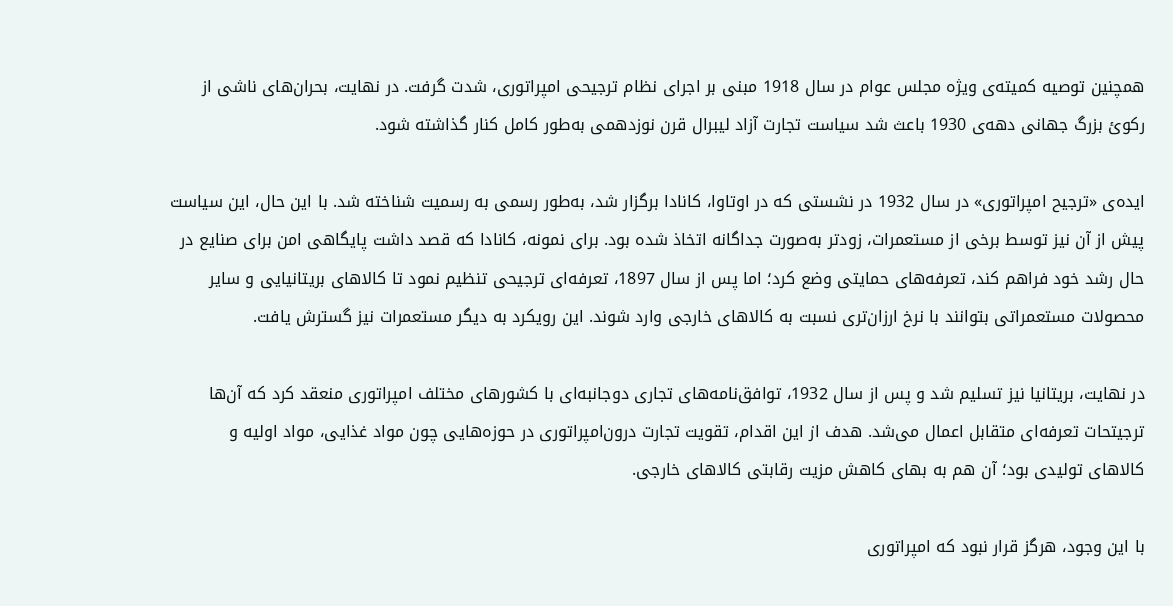همچنین توصیه کمیته‌ی ویژه مجلس عوام در سال 1918 مبنی بر اجرای نظام ترجیحی امپراتوری، شدت گرفت. در نهایت، بحران‌های ناشی از رکوئ بزرگ جهانی دهه‌ی 1930 باعث شد سیاست تجارت آزاد لیبرال قرن نوزدهمی به‌طور کامل کنار گذاشته شود.

ایده‌ی «ترجیح امپراتوری» در سال 1932 در نشستی که در اوتاوا، کانادا برگزار شد، به‌طور رسمی به رسمیت شناخته شد. با این حال، این سیاست پیش از آن نیز توسط برخی از مستعمرات، زودتر به‌صورت جداگانه اتخاذ شده بود. برای نمونه، کانادا که قصد داشت پایگاهی امن برای صنایع در حال رشد خود فراهم کند، تعرفه‌های حمایتی وضع کرد؛ اما پس از سال 1897، تعرفه‌ای ترجیحی تنظیم نمود تا کالاهای بریتانیایی و سایر محصولات مستعمراتی بتوانند با نرخ ارزان‌تری نسبت به کالاهای خارجی وارد شوند. این رویکرد به دیگر مستعمرات نیز گسترش یافت.

در نهایت، بریتانیا نیز تسلیم شد و پس از سال 1932، توافق‌نامه‌های تجاری دوجانبه‌ای با کشورهای مختلف امپراتوری منعقد کرد که آن‌ها ترجیتحات تعرفه‌ای متقابل اعمال می‌شد. هدف از این اقدام، تقویت تجارت درون‌امپراتوری در حوزه‌هایی چون مواد غذایی، مواد اولیه و کالاهای تولیدی بود؛ آن هم به بهای کاهش مزیت رقابتی کالاهای خارجی.

با این وجود، هرگز قرار نبود که امپراتوری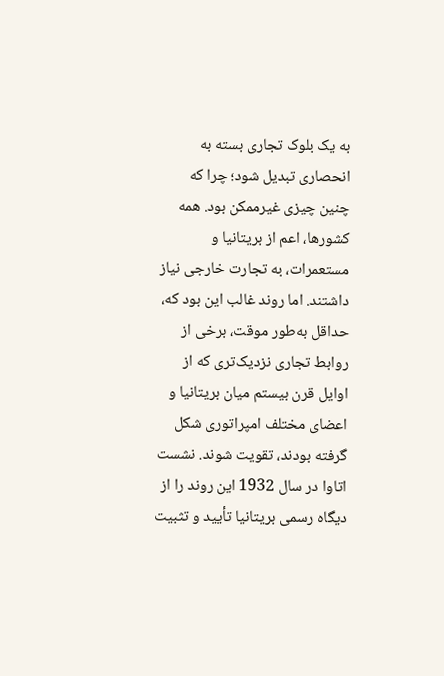به یک بلوک تجاری بسته به انحصاری تبدیل شود؛ چرا که چنین چیزی غیرممکن بود. همه کشورها، اعم از بریتانیا و مستعمرات، به تجارت خارجی نیاز داشتند. اما روند غالب این بود که، حداقل به‌طور موقت، برخی از روابط تجاری نزدیک‌تری که از اوایل قرن بیستم میان بریتانیا و اعضای مختلف امپراتوری شکل گرفته بودند، تقویت شوند. نشست اتاوا در سال 1932 این روند را از دیگاه رسمی بریتانیا تأیید و تثبیت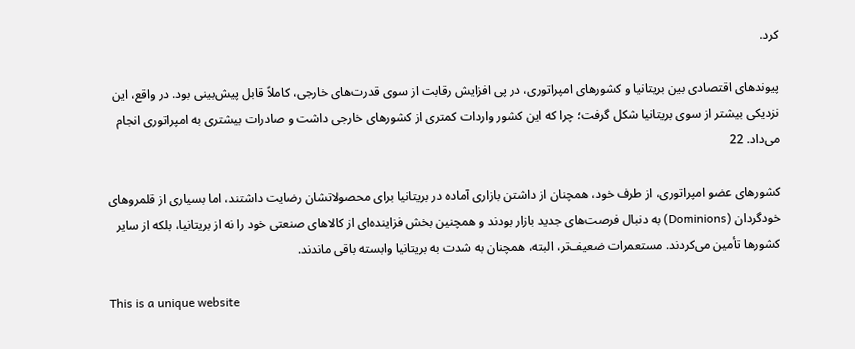کرد.

پیوندهای اقتصادی بین بریتانیا و کشورهای امپراتوری، در پی افزایش رقابت از سوی قدرت‌های خارجی، کاملاً قابل پیش‌بینی بود. در واقع، این نزدیکی بیشتر از سوی بریتانیا شکل گرفت؛ چرا که این کشور واردات کمتری از کشورهای خارجی داشت و صادرات بیشتری به امپراتوری انجام می‌داد. 22

کشورهای عضو امپراتوری، از طرف خود، همچنان از داشتن بازاری آماده در بریتانیا برای محصولاتشان رضایت داشتند، اما بسیاری از قلمروهای خودگردان (Dominions) به دنبال فرصت‌های جدید بازار بودند و همچنین بخش فزاینده‌ای از کالاهای صنعتی خود را نه از بریتانیا، بلکه از سایر کشورها تأمین می‌کردند. مستعمرات ضعیف‌تر، البته، همچنان به شدت به بریتانیا وابسته باقی ماندند.

This is a unique website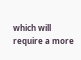which will require a more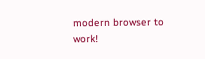modern browser to work!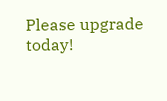Please upgrade today!